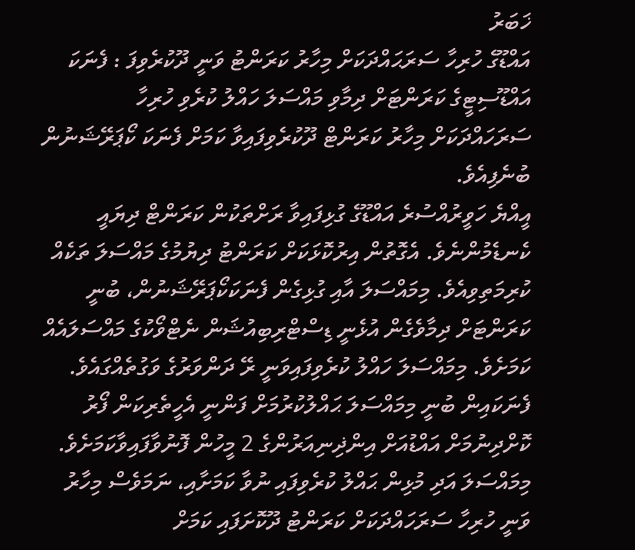ޚަބަރު
އައްޑޫގެ ހުރިހާ ސަރަޙައްދަކަށް މިހާރު ކަރަންޓު ވަނީ ދޫކުރެވިފަ : ފެނަކަ
އައްޑޫސިޓީގެ ކަރަންޓަށް ދިމާވި މައްސަލަ ހައްލު ކުރެވި ހުރިހާ ސަރަހައްދަކަށް މިހާރު ކަރަންޓް ދޫކުރެވިފައިވާ ކަމަށް ފެނަކަ ކޯޕަރޭޝަނުން ބުނެފިއެވެ.
އީއްޔެ ހަވީރުއްސުރެ އައްޑޫގެ ގުޅިފައިވާ ރަށްތަކުން ކަރަންޓް ދިޔައީ ކެނޑެމުންނެވެ. އެގޮތުން އިރުކޮޅަކަށް ކަރަންޓު ދިޔުމުގެ މައްސަލަ ތަކެއް ކުރިމަތިވިއެވެ. މިމައްސަލަ އާއި ގުޅިގެން ފެނަކަކޯޕަރޭޝަނުން، ބުނީ ކަރަންޓަށް ދިމާވެގެން އުޅެނީ ޑިސްޓްރިބިއުޝަން ނެޓްވޯކުގެ މައްސަލައެއް ކަމަށެވެ. މިމައްސަލަ ހައްލު ކުރެވިފައިވަނީ ރޭ ދަންވަރުގެ ވަގުތެއްގައެވެ. ފެނަކައިން ބުނީ މިމައްސަލަ ޙައްލުކުރުމަށް ފަންނީ އެހީތެރިކަން ފޯރު ކޮށްދިނުމަށް އައްޑުއަށް އިންޛިނިއަރުންގެ 2 މީހުން ފޮނުވާފައިވާކަމަށެވެ.
މިމައްސަލަ އަދި މުޅިން ޙައްލު ކުރެވިފައި ނުވާ ކަމަށާއި، ނަމަވެސް މިހާރު ވަނީ ހުރިހާ ސަރަހައްދަކަށް ކަރަންޓު ދޫކޮށަފައި ކަމަށް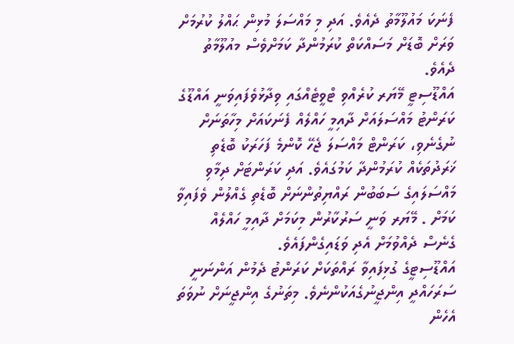ފެނަކަ މައުލޫމާތު ދެއެވެ. އަދި މި މައްސަލަ މުޅިން ޙައްލު ކުރުމަށް ވަރަށް ބޮޑަށް މަސައްކަތް ކުރަމުންދާ ކަމަށްވެސް މއުލޫމާތު ދެއެވެ.
އައްޑޫސިޓީ މޭޔަރ ކުރެއްވި ޓްވީޓެއްގައި ވިދާޅުވެފައިވަނީ އައްޑޫގެ ކަރަންޓު މައްސަލައަށް ދާއިމީ ހައްލެއް ފެނަކައަށް މިހާތަނަށް ނުގެނެވި، ކަރަންޓް މައްސަލަ ޖެހޭ ކޮންމެ ފަހަރަކު ބޮޑެތި ޚަރަދުތަކެއް ކުރަމުންދާ ކަމުގައެވެ. އަދި ކަރަންޓަށް ދިމާވި މައްސަލައިގެ ސަބަބުން ރައްޔިތުންނަށް ބޮޑެތި ގެއްލުން ވެފައިވާ ކަމަށް . މޭޔަރ ވަނީ ސަރުކާރުން މިކަމަށް ދާއިމީ ހައްލެއް ގެނެސް ދެއްވުމަށް އެދި ވަޑައިގެންފައެވެ.
އައްޑޫސިޓީގެ ގުޅިފައިވާ ރައްތަކަށް ކަރަންޓު ދެމުން އަންނަނީ ސަރަހައްދީ އިންޖީނުގެއަކުންނެވެ. މިތަނުގެ އިންޖީނަށް ނުވަތަ އެހެން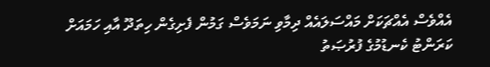އެއްވެސް އެއްޗަކަށް މައްސަލައެއް ދިމާވި ނަމަވެސް ގަމުން ފެށިގެން ހިތަދޫ އާއި ހަމައަށް ކަރަންޓު ކެނޑުމުގެ ފުރުޞަތު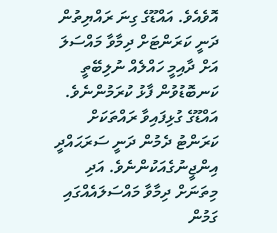އޮވެއެވެ. އައްޑޫގެ ގިނަ ރައްޔިތުން ދަނީ ކަރަންޓަށް ދިމާވާ މައްސަލަ އަށް ދާއިމީ ހައްލެއް ނުލިބޭތީ ކަނބޮޑުވުން ފާޅު ކުރަމުންނެވެ.
އައްޑޫގެ ގުޅިފައިވާ ރައްތަކަށް ކަރަންޓު ދެމުން ދަނީ ސަރަޙައްދީ އިންޖީނުގެއަކުންނެވެ. އަދި މިތަނަށް ދިމާވާ މައްސަލައެއްގައި ގަމުން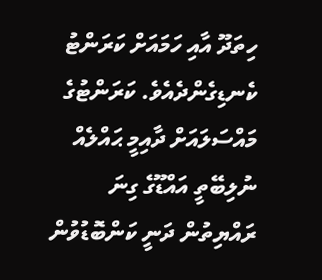ހިތަދޫ އާއި ހަމައަށް ކަރަންޓު ކެނޑިގެންދެއެވެ. ކަރަންޓުގެ މައްސަލައަށް ދާއިމީ ޙައްލެއް ނުލިބޭތީ އައްޑޫގެ ގިނަ ރައްޔިތުން ދަނީ ކަންބޮޑުވުން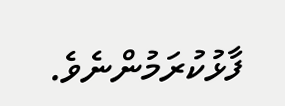ފާޅުކުރަމުންނެވެ.